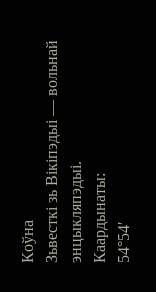Коўна
Зьвесткі зь Вікіпэдыі — вольнай энцыкляпэдыі.
Каардынаты:
54°54′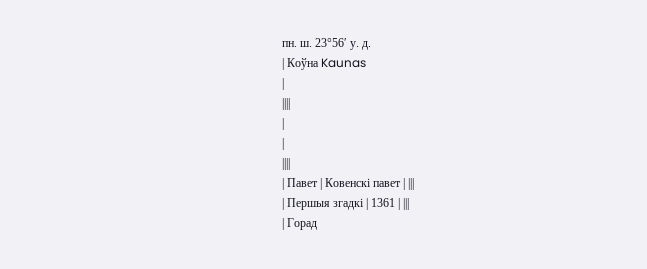пн. ш. 23°56′ у. д.
| Коўна Kaunas
|
||||
|
|
||||
| Павет | Ковенскі павет | |||
| Першыя згадкі | 1361 | |||
| Горад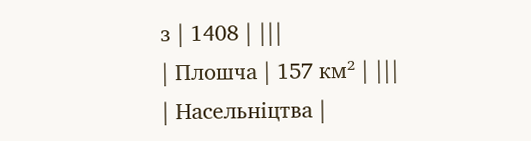з | 1408 | |||
| Плошча | 157 км² | |||
| Насельніцтва |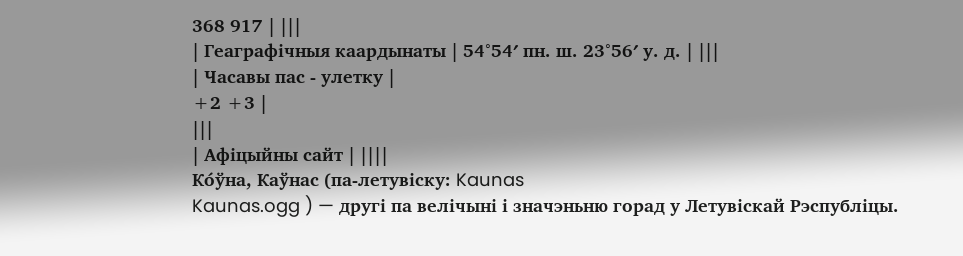368 917 | |||
| Геаграфічныя каардынаты | 54°54′ пн. ш. 23°56′ у. д. | |||
| Часавы пас - улетку |
+2 +3 |
|||
| Афіцыйны сайт | ||||
Ко́ўна, Каўнас (па-летувіску: Kaunas
Kaunas.ogg ) — другі па велічыні і значэньню горад у Летувіскай Рэспубліцы.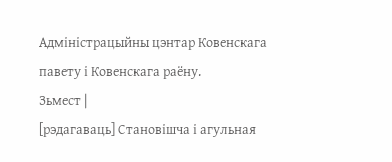Адміністрацыйны цэнтар Ковенскага павету і Ковенскага раёну.
Зьмест |
[рэдагаваць] Становішча і агульная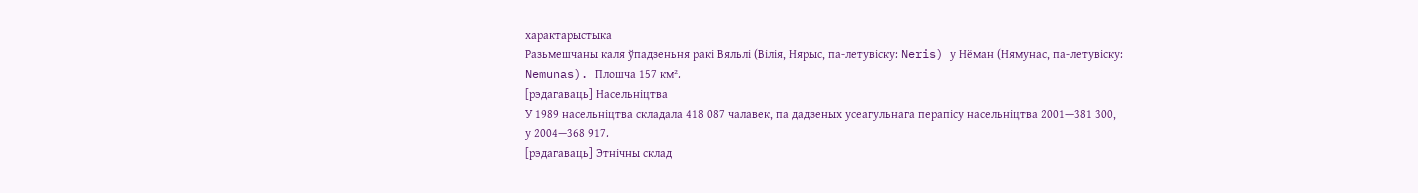характарыстыка
Разьмешчаны каля ўпадзеньня ракі Вяльлі (Вілія, Нярыс, па-летувіску: Neris) у Нёман (Нямунас, па-летувіску: Nemunas). Плошча 157 км².
[рэдагаваць] Насельніцтва
У 1989 насельніцтва складала 418 087 чалавек, па дадзеных усеагульнага перапісу насельніцтва 2001—381 300, у 2004—368 917.
[рэдагаваць] Этнічны склад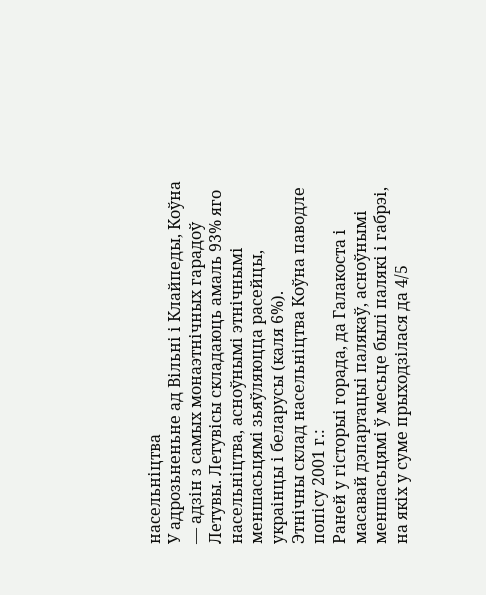насельніцтва
У адрозьненьне ад Вільні і Клайпеды, Коўна — адзін з самых монаэтнічных гарадоў Летувы. Летувісы складаюць амаль 93% яго насельніцтва, асноўнымі этнічнымі меншасьцямі зьяўляюцца расейцы, украінцы і беларусы (каля 6%).
Этнічны склад насельніцтва Коўна паводле попісу 2001 г.:
Раней у гісторыі горада, да Галакоста і масавай дэпартацыі палякаў, асноўнымі меншасьцямі ў месьце былі палякі і габрэі, на якіх у суме прыходзілася да 4/5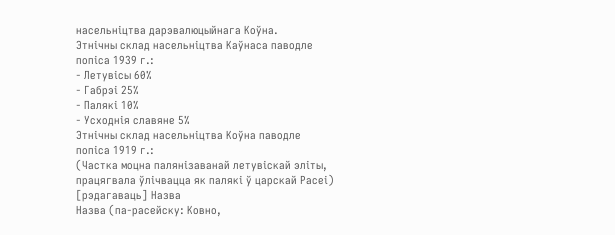насельніцтва дарэвалюцыйнага Коўна.
Этнічны склад насельніцтва Каўнаса паводле попіса 1939 г.:
- Летувісы 60%
- Габрэі 25%
- Палякі 10%
- Усходнія славяне 5%
Этнічны склад насельніцтва Коўна паводле попіса 1919 г.:
(Частка моцна палянізаванай летувіскай эліты, працягвала ўлічвацца як палякі ў царскай Расеі)
[рэдагаваць] Назва
Назва (па-расейску: Ковно,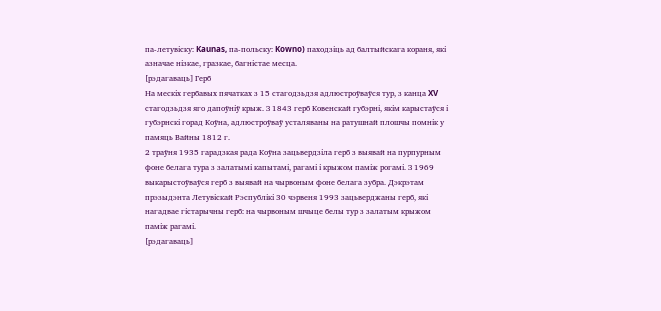па-летувіску: Kaunas, па-польску: Kowno) паходзіць ад балтыйскага кораня, які азначае нізкае, гразкае, багністае месца.
[рэдагаваць] Герб
На мескіх гербавых пячатках з 15 стагодзьдзя адлюстроўваўся тур, з канца XV стагодзьдзя яго дапоўніў крыж. З 1843 герб Ковенскай губэрні, якім карыстаўся і губэрнскі горад Коўна, адлюстроўваў усталяваны на ратушнай плошчы помнік у памяць Вайны 1812 г.
2 траўня 1935 гарадзкая рада Коўна зацьвердзіла герб з выявай на пурпурным фоне белага тура з залатымі капытамі, рагамі і крыжом паміж рогамі. З 1969 выкарыстоўваўся герб з выявай на чырвоным фоне белага зубра. Дэкрэтам прэзыдэнта Летувіскай Рэспублікі 30 чэрвеня 1993 зацьверджаны герб, які нагадвае гістарычны герб: на чырвоным шчыце белы тур з залатым крыжом паміж рагамі.
[рэдагаваць]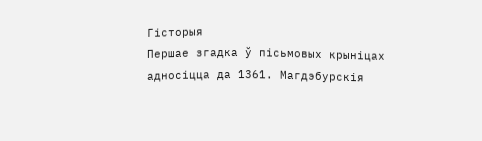Гісторыя
Першае згадка ў пісьмовых крыніцах адносіцца да 1361. Магдэбурскія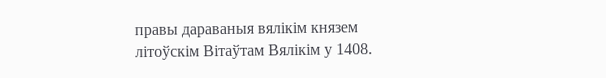правы дараваныя вялікім князем літоўскім Вітаўтам Вялікім у 1408.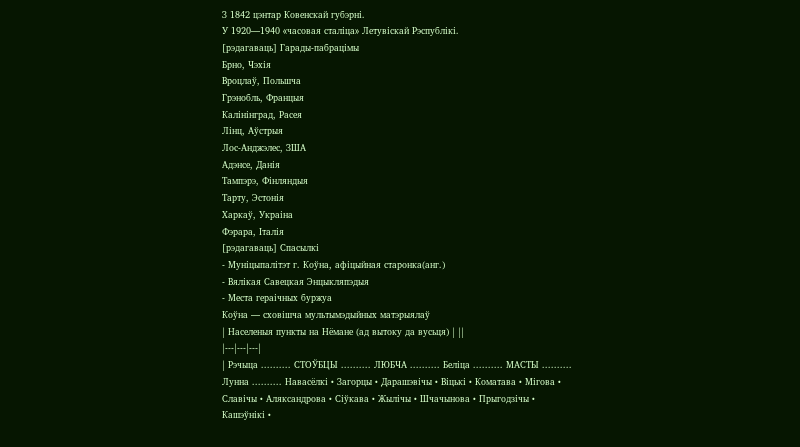З 1842 цэнтар Ковенскай губэрні.
У 1920—1940 «часовая сталіца» Летувіскай Рэспублікі.
[рэдагаваць] Гарады-пабрацімы
Брно, Чэхія
Вроцлаў, Польшча
Грэнобль, Францыя
Калінінград, Расея
Лінц, Аўстрыя
Лос-Анджэлес, ЗША
Адэнсе, Данія
Тампэрэ, Фінляндыя
Тарту, Эстонія
Харкаў, Украіна
Фэрара, Італія
[рэдагаваць] Спасылкі
- Муніцыпалітэт г. Коўна, афіцыйная старонка(анг.)
- Вялікая Савецкая Энцыкляпэдыя
- Места гераічных буржуа
Коўна — сховішча мультымэдыйных матэрыялаў
| Населеныя пункты на Нёмане (ад вытоку да вусьця) | ||
|---|---|---|
| Рэчыца .......... СТОЎБЦЫ .......... ЛЮБЧА .......... Беліца .......... МАСТЫ .......... Лунна .......... Навасёлкі • Загорцы • Дарашэвічы • Віцькі • Коматава • Мігова • Славічы • Аляксандрова • Сіўкава • Жылічы • Шчачынова • Прыгодзічы • Кашэўнікі •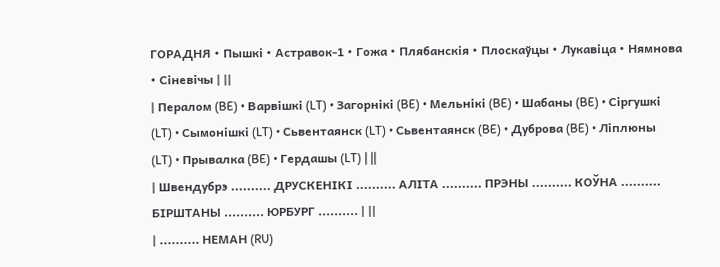ГОРАДНЯ • Пышкі • Астравок-1 • Гожа • Плябанскія • Плоскаўцы • Лукавіца • Нямнова • Сіневічы | ||
| Пералом (BE) • Варвішкі (LT) • Загорнікі (BE) • Мельнікі (BE) • Шабаны (BE) • Сіргушкі (LT) • Сымонішкі (LT) • Сьвентаянск (LT) • Сьвентаянск (BE) • Дуброва (BE) • Ліплюны (LT) • Прывалка (BE) • Гердашы (LT) | ||
| Швендубрэ .......... ДРУСКЕНІКІ .......... АЛІТА .......... ПРЭНЫ .......... КОЎНА .......... БІРШТАНЫ .......... ЮРБУРГ .......... | ||
| .......... НЕМАН (RU)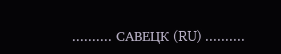.......... САВЕЦК (RU) ..........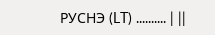РУСНЭ (LT) .......... | ||